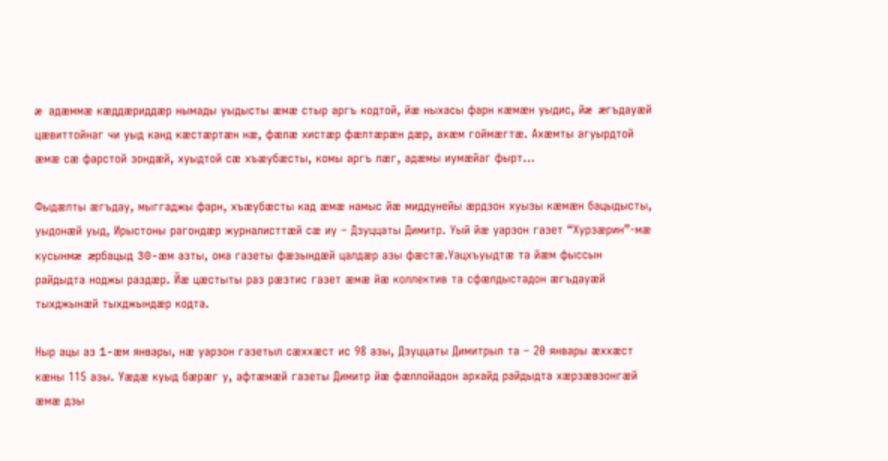æ адæммæ кæддæриддæр нымады уыдысты æмæ стыр аргъ кодтой, йæ ныхасы фарн кæмæн уыдис, йæ æгъдауæй цæвиттойнаг чи уыд канд кæстæртæн нæ, фæлæ хистæр фæлтæрæн дæр, ахæм гоймæгтæ. Ахæмты агуырдтой æмæ сæ фарстой зондæй, хуыдтой сæ хъæубæсты, комы аргъ лæг, адæмы иумæйаг фырт…

Фыдæлты æгъдау, мыггаджы фарн, хъæубæсты кад æмæ намыс йæ миддунейы æрдзон хуызы кæмæн бацыдысты, уыдонæй уыд, Ирыстоны рагондæр журналисттæй сæ иу – Дзуццаты Димитр. Уый йæ уарзон газет “Хурзæрин”-мæ кусынмæ æрбацыд 30-æм азты, ома газеты фæзындæй цалдæр азы фæстæ.Уацхъуыдтæ та йæм фыссын райдыдта ноджы раздæр. Йæ цæстыты раз рæзтис газет æмæ йæ коллектив та сфæлдыстадон æгъдауæй тыхджынæй тыхджындæр кодта.

Ныр ацы аз 1-æм январы, нæ уарзон газетыл сæххæст ис 98 азы, Дзуццаты Димитрыл та – 20 январы æххæст кæны 115 азы. Уæдæ куыд бæрæг у, афтæмæй газеты Димитр йæ фæллойадон архайд райдыдта хæрзæвзонгæй æмæ дзы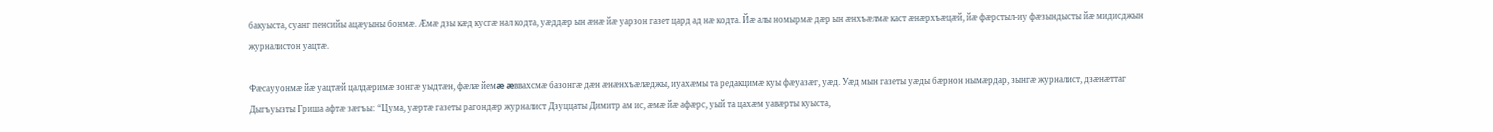бакуыста, суанг пенсийы ацæуыны бонмæ. Æмæ дзы кæд кусгæ нал кодта, уæддæр ын æнæ йæ уарзон газет цард ад нæ кодта. Йæ алы номырмæ дæр ын æнхъæлмæ каст æнæрхъæцæй, йæ фæрстыл-иу фæзындысты йæ мидисджын журналистон уацтæ.

Фæсаууонмæ йæ уацтæй цалдæримæ зонгæ уыдтæн, фæлæ йемæ æввахсмæ базонгæ дæн æнæнхъæлæджы, иуахæмы та редакцимæ куы фæуазæг, уæд. Уæд мын газеты уæды бæрнон нымæрдар, зынгæ журналист, дзæнæттаг Дыгъуызты Гриша афтæ зæгъы: “Цума, уæртæ газеты рагондæр журналист Дзуццаты Димитр ам ис, æмæ йæ афæрс, уый та цахæм уавæрты куыста,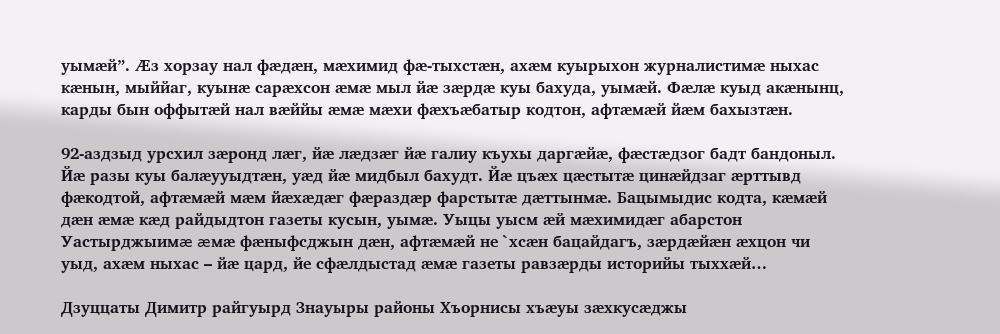уымæй”. Æз хорзау нал фæдæн, мæхимид фæ-тыхстæн, ахæм куырыхон журналистимæ ныхас кæнын, мыййаг, куынæ сарæхсон æмæ мыл йæ зæрдæ куы бахуда, уымæй. Фæлæ куыд акæнынц, карды бын оффытæй нал вæййы æмæ мæхи фæхъæбатыр кодтон, афтæмæй йæм бахызтæн.

92-аздзыд урсхил зæронд лæг, йæ лæдзæг йæ галиу къухы даргæйæ, фæстæдзог бадт бандоныл. Йæ разы куы балæууыдтæн, уæд йæ мидбыл бахудт. Йæ цъæх цæстытæ цинæйдзаг æрттывд фæкодтой, афтæмæй мæм йæхæдæг фæраздæр фарстытæ дæттынмæ. Бацымыдис кодта, кæмæй дæн æмæ кæд райдыдтон газеты кусын, уымæ. Уыцы уысм æй мæхимидæг абарстон Уастырджыимæ æмæ фæныфсджын дæн, афтæмæй не `хсæн бацайдагъ, зæрдæйæн æхцон чи уыд, ахæм ныхас – йæ цард, йе сфæлдыстад æмæ газеты равзæрды историйы тыххæй…

Дзуццаты Димитр райгуырд Знауыры районы Хъорнисы хъæуы зæхкусæджы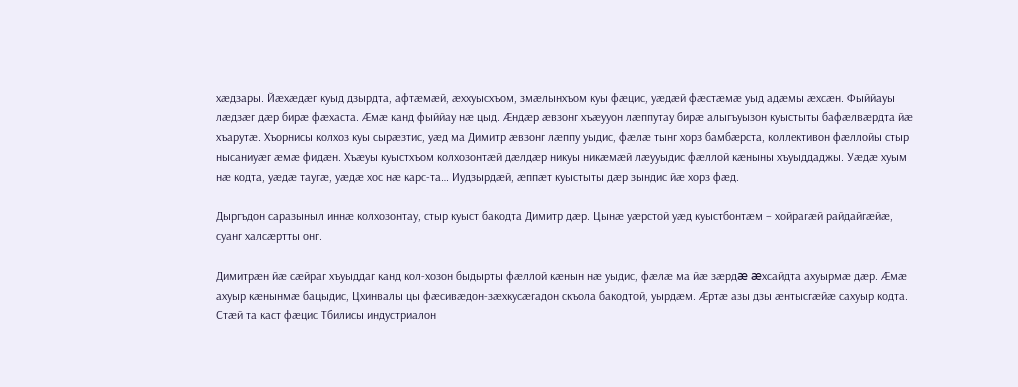хæдзары. Йæхæдæг куыд дзырдта, афтæмæй, æххуысхъом, змæлынхъом куы фæцис, уæдæй фæстæмæ уыд адæмы æхсæн. Фыййауы лæдзæг дæр бирæ фæхаста. Æмæ канд фыййау нæ цыд. Æндæр æвзонг хъæууон лæппутау бирæ алыгъуызон куыстыты бафæлвæрдта йæ хъарутæ. Хъорнисы колхоз куы сырæзтис, уæд ма Димитр æвзонг лæппу уыдис, фæлæ тынг хорз бамбæрста, коллективон фæллойы стыр нысаниуæг æмæ фидæн. Хъæуы куыстхъом колхозонтæй дæлдæр никуы никæмæй лæууыдис фæллой кæныны хъуыддаджы. Уæдæ хуым нæ кодта, уæдæ таугæ, уæдæ хос нæ карс-та… Иудзырдæй, æппæт куыстыты дæр зындис йæ хорз фæд.

Дыргъдон саразыныл иннæ колхозонтау, стыр куыст бакодта Димитр дæр. Цынæ уæрстой уæд куыстбонтæм – хойрагæй райдайгæйæ, суанг халсæртты онг.

Димитрæн йæ сæйраг хъуыддаг канд кол-хозон быдырты фæллой кæнын нæ уыдис, фæлæ ма йæ зæрдæ æхсайдта ахуырмæ дæр. Æмæ ахуыр кæнынмæ бацыдис, Цхинвалы цы фæсивæдон-зæхкусæгадон скъола бакодтой, уырдæм. Æртæ азы дзы æнтысгæйæ сахуыр кодта. Стæй та каст фæцис Тбилисы индустриалон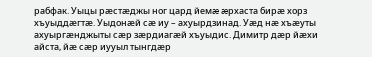рабфак. Уыцы рæстæджы ног цард йемæ æрхаста бирæ хорз хъуыддæгтæ. Уыдонæй сæ иу – ахуырдзинад. Уæд нæ хъæуты ахуыргæнджыты сæр зæрдиагæй хъуыдис. Димитр дæр йæхи айста, йæ сæр иууыл тынгдæр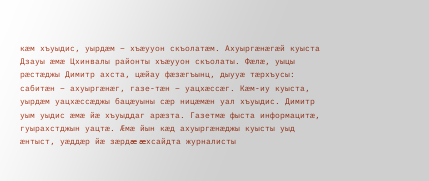кæм хъуыдис, уырдæм – хъæууон скъолатæм. Ахуыргæнæгæй куыста Дзауы æмæ Цхинвалы районты хъæууон скъолаты. Фæлæ, уыцы рæстæджы Димитр ахста, цæйау фæзæгъынц, дыууæ тæрхъусы: сабитæн – ахуыргæнæг, газе-тæн – уацхæссæг. Кæм-иу куыста, уырдæм уацхæссæджы бацæуыны сæр ницæмæн уал хъуыдис. Димитр уым уыдис æмæ йæ хъуыддаг арæзта. Газетмæ фыста информацитæ, гуырахстджын уацтæ. Æмæ йын кæд ахуыргæнæджы куысты уыд æнтыст, уæддæр йæ зæрдæ æхсайдта журналисты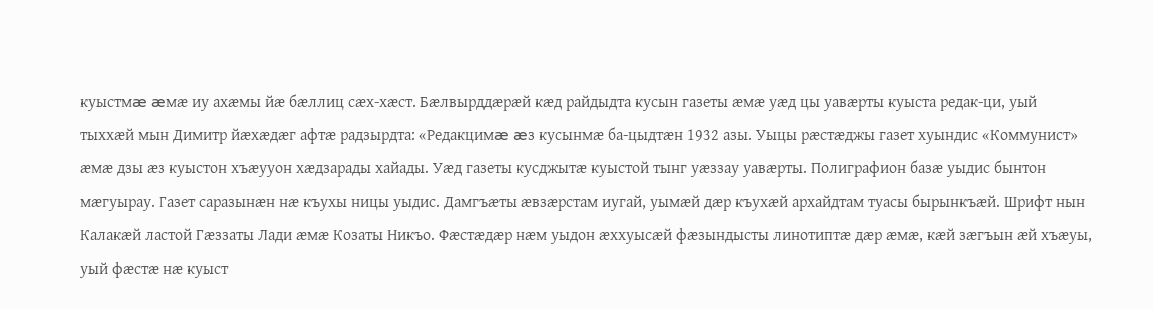куыстмæ æмæ иу ахæмы йæ бæллиц сæх-хæст. Бæлвырддæрæй кæд райдыдта кусын газеты æмæ уæд цы уавæрты куыста редак-ци, уый тыххæй мын Димитр йæхæдæг афтæ радзырдта: «Редакцимæ æз кусынмæ ба-цыдтæн 1932 азы. Уыцы рæстæджы газет хуындис «Коммунист» æмæ дзы æз куыстон хъæууон хæдзарады хайады. Уæд газеты кусджытæ куыстой тынг уæззау уавæрты. Полиграфион базæ уыдис бынтон мæгуырау. Газет саразынæн нæ къухы ницы уыдис. Дамгъæты æвзæрстам иугай, уымæй дæр къухæй архайдтам туасы бырынкъæй. Шрифт нын Калакæй ластой Гæззаты Лади æмæ Козаты Никъо. Фæстæдæр нæм уыдон æххуысæй фæзындысты линотиптæ дæр æмæ, кæй зæгъын æй хъæуы, уый фæстæ нæ куыст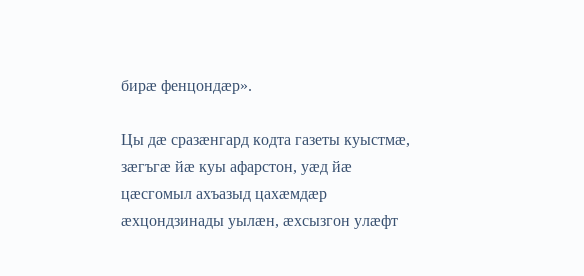бирæ фенцондæр».

Цы дæ сразæнгард кодта газеты куыстмæ, зæгъгæ йæ куы афарстон, уæд йæ цæсгомыл ахъазыд цахæмдæр æхцондзинады уылæн, æхсызгон улæфт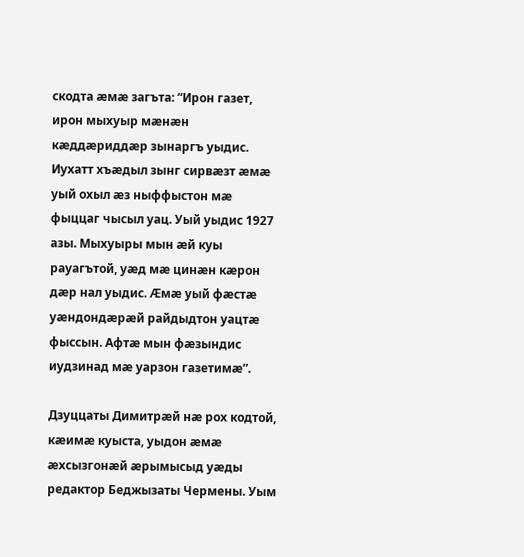скодта æмæ загъта: “Ирон газет, ирон мыхуыр мæнæн кæддæриддæр зынаргъ уыдис. Иухатт хъæдыл зынг сирвæзт æмæ уый охыл æз ныффыстон мæ фыццаг чысыл уац. Уый уыдис 1927 азы. Мыхуыры мын æй куы рауагътой, уæд мæ цинæн кæрон дæр нал уыдис. Æмæ уый фæстæ уæндондæрæй райдыдтон уацтæ фыссын. Афтæ мын фæзындис иудзинад мæ уарзон газетимæ”.

Дзуццаты Димитрæй нæ рох кодтой, кæимæ куыста, уыдон æмæ æхсызгонæй æрымысыд уæды редактор Беджызаты Чермены. Уым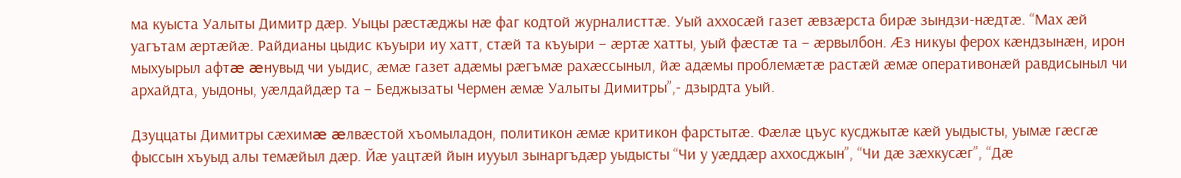ма куыста Уалыты Димитр дæр. Уыцы рæстæджы нæ фаг кодтой журналисттæ. Уый аххосæй газет æвзæрста бирæ зындзи-нæдтæ. “Мах æй уагътам æртæйæ. Райдианы цыдис къуыри иу хатт, стæй та къуыри – æртæ хатты, уый фæстæ та – æрвылбон. Æз никуы ферох кæндзынæн, ирон мыхуырыл афтæ æнувыд чи уыдис, æмæ газет адæмы рæгъмæ рахæссыныл, йæ адæмы проблемæтæ растæй æмæ оперативонæй равдисыныл чи архайдта, уыдоны, уæлдайдæр та – Беджызаты Чермен æмæ Уалыты Димитры”,- дзырдта уый.

Дзуццаты Димитры сæхимæ æлвæстой хъомыладон, политикон æмæ критикон фарстытæ. Фæлæ цъус кусджытæ кæй уыдысты, уымæ гæсгæ фыссын хъуыд алы темæйыл дæр. Йæ уацтæй йын иууыл зынаргъдæр уыдысты “Чи у уæддæр аххосджын”, “Чи дæ зæхкусæг”, “Дæ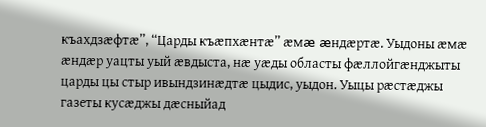къахдзæфтæ”, “Царды къæпхæнтæ” æмæ æндæртæ. Уыдоны æмæ æндæр уацты уый æвдыста, нæ уæды областы фæллойгæнджыты царды цы стыр ивындзинæдтæ цыдис, уыдон. Уыцы рæстæджы газеты кусæджы дæсныйад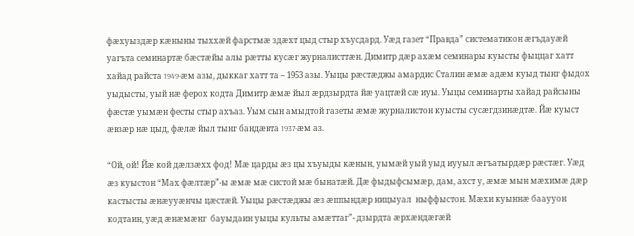фæхуыздæр кæныны тыххæй фарстмæ здæхт цыд стыр хъусдард. Уæд газет “Правда” систематикон æгъдауæй уагъта семинартæ бæстæйы алы рæтты кусæг журналисттæн. Димитр дæр ахæм семинары куысты фыццаг хатт хайад райста 1949-æм азы, дыккаг хатт та – 1953 азы. Уыцы рæстæджы амардис Сталин æмæ адæм куыд тынг фыдох уыдысты, уый нæ ферох кодта Димитр æмæ йыл æрдзырдта йæ уацтæй сæ иуы. Уыцы семинарты хайад райсыны фæстæ уымæн фесты стыр ахъаз. Уым сын амыдтой газеты æмæ журналистон куысты сусæгдзинæдтæ. Йæ куыст æвзæр нæ цыд, фæлæ йыл тынг бандæвта 1937-æм аз.

“Ой, ой! Йæ кой дæлзæхх фод! Мæ царды æз цы хъуыды кæнын, уымæй уый уыд иууыл æгъатырдæр рæстæг. Уæд æз куыстон “Мах фæлтæр”-ы æмæ мæ систой мæ бынатæй. Дæ фыдыфсымæр, дам, ахст у, æмæ мын мæхимæ дæр кастысты æнæууæнчы цæстæй. Уыцы рæстæджы æз æппындæр ницыуал  ныффыстон. Мæхи куыннæ бааууон кодтаин, уæд æнæмæнг  бауыдаин уыцы культы амæттаг”- дзырдта æрхæндæгæй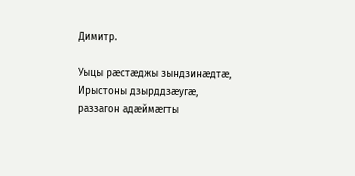Димитр.

Уыцы рæстæджы зындзинæдтæ, Ирыстоны дзырддзæугæ, раззагон адæймæгты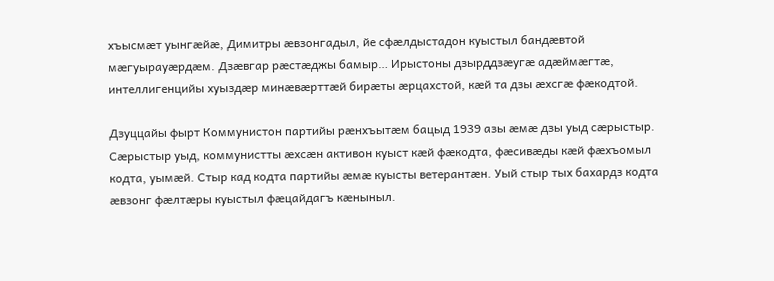хъысмæт уынгæйæ, Димитры æвзонгадыл, йе сфæлдыстадон куыстыл бандæвтой мæгуырауæрдæм. Дзæвгар рæстæджы бамыр… Ирыстоны дзырддзæугæ адæймæгтæ, интеллигенцийы хуыздæр минæвæрттæй бирæты æрцахстой, кæй та дзы æхсгæ фæкодтой.

Дзуццайы фырт Коммунистон партийы рæнхъытæм бацыд 1939 азы æмæ дзы уыд сæрыстыр. Сæрыстыр уыд, коммунистты æхсæн активон куыст кæй фæкодта, фæсивæды кæй фæхъомыл кодта, уымæй. Стыр кад кодта партийы æмæ куысты ветерантæн. Уый стыр тых бахардз кодта æвзонг фæлтæры куыстыл фæцайдагъ кæныныл.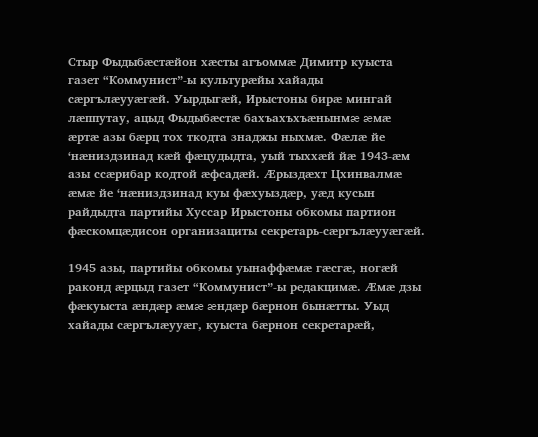Стыр Фыдыбæстæйон хæсты агъоммæ Димитр куыста газет “Коммунист”-ы культурæйы хайады сæргълæууæгæй. Уырдыгæй, Ирыстоны бирæ мингай лæппутау, ацыд Фыдыбæстæ бахъахъхъæнынмæ æмæ æртæ азы бæрц тох ткодта знаджы ныхмæ. Фæлæ йе ‘нæниздзинад кæй фæцудыдта, уый тыххæй йæ 1943-æм азы ссæрибар кодтой æфсадæй. Æрыздæхт Цхинвалмæ æмæ йе ‘нæниздзинад куы фæхуыздæр, уæд кусын райдыдта партийы Хуссар Ирыстоны обкомы партион фæскомцæдисон организациты секретарь-сæргълæууæгæй.

1945 азы, партийы обкомы уынаффæмæ гæсгæ, ногæй раконд æрцыд газет “Коммунист”-ы редакцимæ. Æмæ дзы фæкуыста æндæр æмæ æндæр бæрнон бынæтты. Уыд хайады сæргълæууæг, куыста бæрнон секретарæй,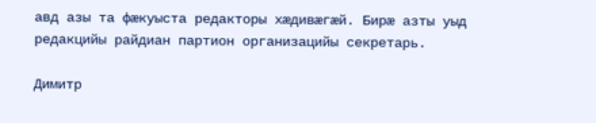авд азы та фæкуыста редакторы хæдивæгæй. Бирæ азты уыд редакцийы райдиан партион организацийы секретарь.

Димитр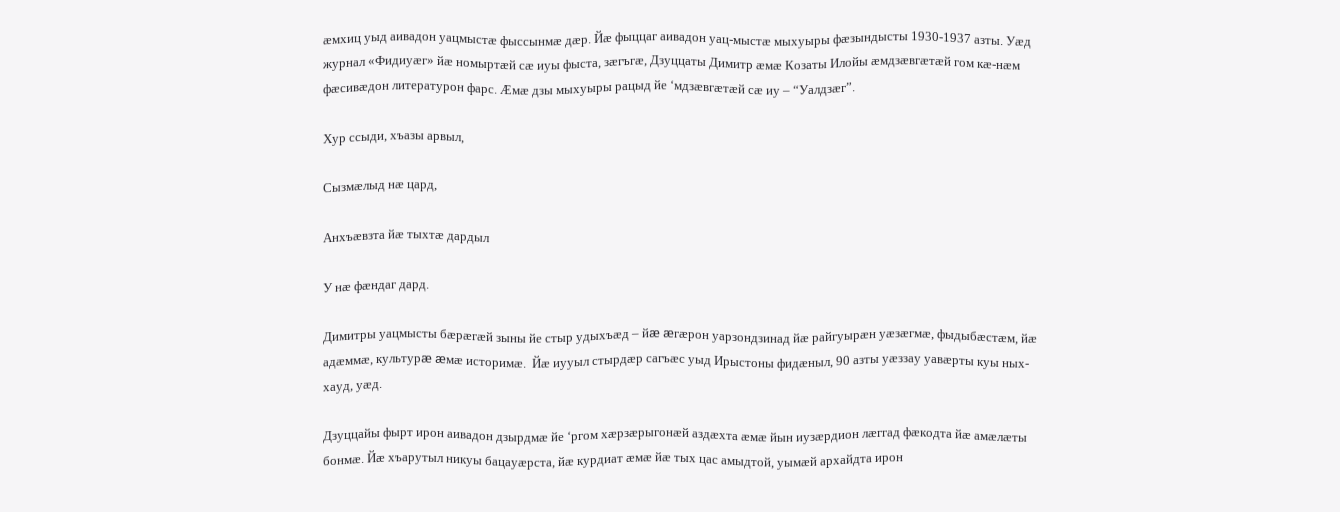æмхиц уыд аивадон уацмыстæ фыссынмæ дæр. Йæ фыццаг аивадон уац-мыстæ мыхуыры фæзындысты 1930-1937 азты. Уæд журнал «Фидиуæг» йæ номыртæй сæ иуы фыста, зæгъгæ, Дзуццаты Димитр æмæ Козаты Илойы æмдзæвгæтæй гом кæ-нæм фæсивæдон литературон фарс. Æмæ дзы мыхуыры рацыд йе ‘мдзæвгæтæй сæ иу – “Уалдзæг”.

Хур ссыди, хъазы арвыл,

Сызмæлыд нæ цард,

Анхъæвзта йæ тыхтæ дардыл

У нæ фæндаг дард.

Димитры уацмысты бæрæгæй зыны йе стыр удыхъæд – йæ æгæрон уарзондзинад йæ райгуырæн уæзæгмæ, фыдыбæстæм, йæ адæммæ, культурæ æмæ историмæ.  Йæ иууыл стырдæр сагъæс уыд Ирыстоны фидæныл, 90 азты уæззау уавæрты куы ных-хауд, уæд.

Дзуццайы фырт ирон аивадон дзырдмæ йе ‘ргом хæрзæрыгонæй аздæхта æмæ йын иузæрдион лæггад фæкодта йæ амæлæты бонмæ. Йæ хъарутыл никуы бацауæрста, йæ курдиат æмæ йæ тых цас амыдтой, уымæй архайдта ирон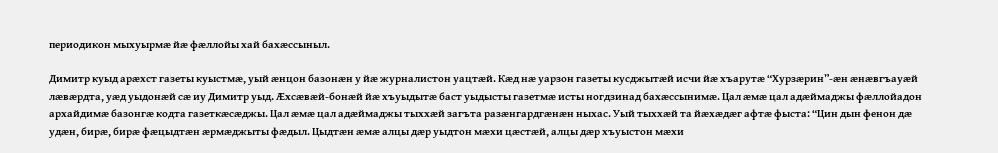периодикон мыхуырмæ йæ фæллойы хай бахæссыныл.

Димитр куыд арæхст газеты куыстмæ, уый æнцон базонæн у йæ журналистон уацтæй. Кæд нæ уарзон газеты кусджытæй исчи йæ хъарутæ “Хурзæрин”-æн æнæвгъауæй лæвæрдта, уæд уыдонæй сæ иу Димитр уыд. Æхсæвæй-бонæй йæ хъуыдытæ баст уыдысты газетмæ исты ногдзинад бахæссынимæ. Цал æмæ цал адæймаджы фæллойадон архайдимæ базонгæ кодта газеткæсæджы. Цал æмæ цал адæймаджы тыххæй загъта разæнгардгæнæн ныхас. Уый тыххæй та йæхæдæг афтæ фыста: “Цин дын фенон дæ удæн, бирæ, бирæ фæцыдтæн æрмæджыты фæдыл. Цыдтæн æмæ алцы дæр уыдтон мæхи цæстæй, алцы дæр хъуыстон мæхи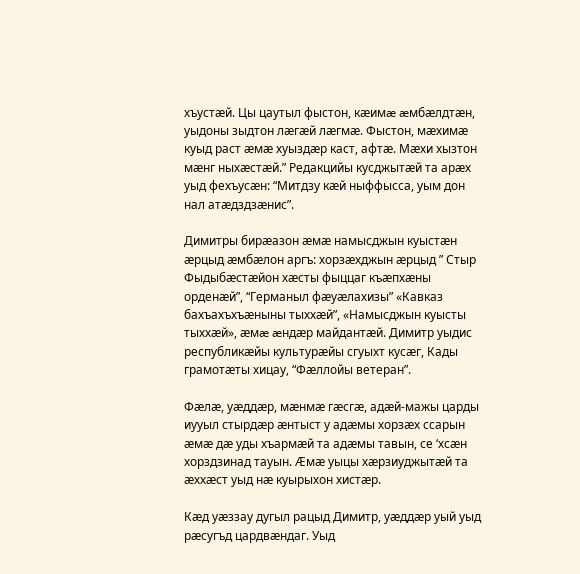хъустæй. Цы цаутыл фыстон, кæимæ æмбæлдтæн, уыдоны зыдтон лæгæй лæгмæ. Фыстон, мæхимæ куыд раст æмæ хуыздæр каст, афтæ. Мæхи хызтон мæнг ныхæстæй.” Редакцийы кусджытæй та арæх уыд фехъусæн: “Митдзу кæй ныффысса, уым дон нал атæдздзæнис”.

Димитры бирæазон æмæ намысджын куыстæн æрцыд æмбæлон аргъ: хорзæхджын æрцыд ” Стыр Фыдыбæстæйон хæсты фыццаг къæпхæны орденæй”, “Германыл фæуæлахизы” «Кавказ бахъахъхъæныны тыххæй”, «Намысджын куысты тыххæй», æмæ æндæр майдантæй. Димитр уыдис республикæйы культурæйы сгуыхт кусæг, Кады грамотæты хицау, “Фæллойы ветеран”.

Фæлæ, уæддæр, мæнмæ гæсгæ, адæй-мажы царды иууыл стырдæр æнтыст у адæмы хорзæх ссарын æмæ дæ уды хъармæй та адæмы тавын, се ‘хсæн хорздзинад тауын. Æмæ уыцы хæрзиуджытæй та æххæст уыд нæ куырыхон хистæр.

Кæд уæззау дугыл рацыд Димитр, уæддæр уый уыд рæсугъд цардвæндаг. Уыд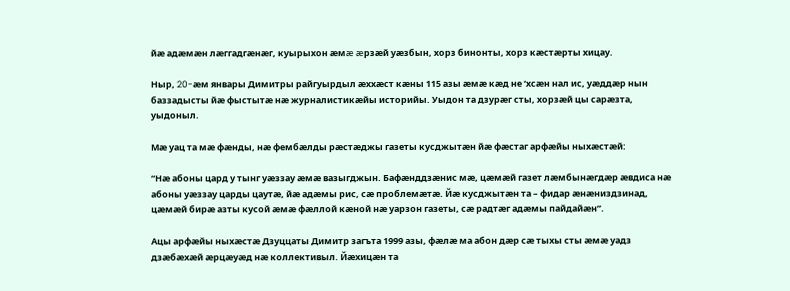йæ адæмæн лæггадгæнæг, куырыхон æмæ æрзæй уæзбын, хорз бинонты, хорз кæстæрты хицау.

Ныр, 20-æм январы Димитры райгуырдыл æххæст кæны 115 азы æмæ кæд не ‘хсæн нал ис, уæддæр нын баззадысты йæ фыстытæ нæ журналистикæйы историйы. Уыдон та дзурæг сты, хорзæй цы сарæзта, уыдоныл.

Мæ уац та мæ фæнды, нæ фембæлды рæстæджы газеты кусджытæн йæ фæстаг арфæйы ныхæстæй:

“Нæ абоны цард у тынг уæззау æмæ вазыгджын. Бафæнддзæнис мæ, цæмæй газет лæмбынæгдæр æвдиса нæ абоны уæззау царды цаутæ, йæ адæмы рис, сæ проблемæтæ. Йæ кусджытæн та – фидар æнæниздзинад, цæмæй бирæ азты кусой æмæ фæллой кæной нæ уарзон газеты, сæ радтæг адæмы пайдайæн”.

Ацы арфæйы ныхæстæ Дзуццаты Димитр загъта 1999 азы, фæлæ ма абон дæр сæ тыхы сты æмæ уадз дзæбæхæй æрцæуæд нæ коллективыл. Йæхицæн та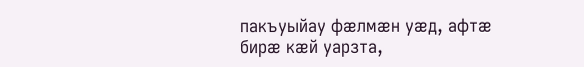пакъуыйау фæлмæн уæд, афтæ бирæ кæй уарзта,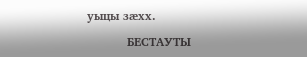уыцы зæхх.

          БЕСТАУТЫ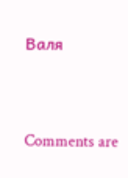Валя



Comments are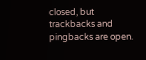closed, but trackbacks and pingbacks are open.